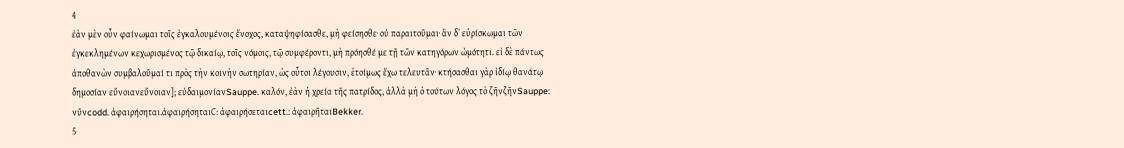4
ἐὰν μὲν οὖν φαίνωμαι τοῖς ἐγκαλουμένοις ἔνοχος, καταψηφίσασθε, μὴ φείσησθε· οὐ παραιτοῦμαι· ἂν δʼ εὑρίσκωμαι τῶν ἐγκεκλημένων κεχωρισμένος τῷ δικαίῳ, τοῖς νόμοις, τῷ συμφέροντι, μὴ πρόησθέ με τῇ τῶν κατηγόρων ὠμότητι. εἰ δὲ πάντως ἀποθανὼν συμβαλοῦμαί τι πρὸς τὴν κοινὴν σωτηρίαν, ὡς οὗτοι λέγουσιν, ἑτοίμως ἔχω τελευτᾶν· κτήσασθαι γὰρ ἰδίῳ θανάτῳ δημοσίαν εὔνοιανεὔνοιαν]; εὐδαιμονίανSauppe. καλόν, ἐὰν ἡ χρεία τῆς πατρίδος, ἀλλὰ μὴ ὁ τούτων λόγος τὸ ζῆνζῆνSauppe: νῦνcodd. ἀφαιρήσηται.ἀφαιρήσηταιC: ἀφαιρήσεταιcett.: ἀφαιρῆταιBekker.
5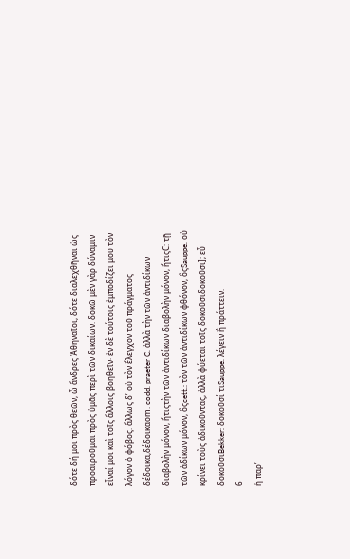δότε δή μοι πρὸς θεῶν, ὦ ἄνδρες Ἀθηναῖοι, δότε διαλεχθῆναι ὡς προαιροῦμαι πρὸς ὑμᾶς περὶ τῶν δικαίων. δοκῶ μὲν γὰρ δύναμιν εἶναί μοι καὶ τοῖς ἄλλοις βοηθεῖν· ἐν δὲ τούτοις ἐμποδίζει μου τὸν λόγον ὁ φόβος. ἄλλως δʼ οὐ τὸν ἔλεγχον τοῦ πράγματος δέδοικα,δέδοικαom. codd. praeter C. ἀλλὰ τὴν τῶν ἀντιδίκων διαβολὴν μόνον, ἥτιςτὴν τῶν ἀντιδίκων διαβολὴν μόνον, ἥτιςC: τῇ τῶν ἀδίκων μόνον, ὃςcett.: τὸν τῶν ἀντιδίκων φθόνον, ὃςSauppe. οὐ κρίνει τοὺς ἀδικοῦντας, ἀλλὰ φύεται τοῖς δοκοῦσιδοκοῦσι]; εὖ δοκοῦσιBekker: δοκοῦσί τιSauppe. λέγειν ἢ πράττειν.
6
ἡ παρʼ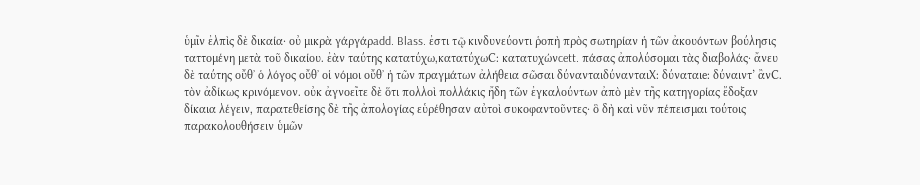ὑμῖν ἐλπὶς δὲ δικαία· οὐ μικρὰ γάργάρadd. Blass. ἐστι τῷ κινδυνεύοντι ῥοπὴ πρὸς σωτηρίαν ἡ τῶν ἀκουόντων βούλησις ταττομένη μετὰ τοῦ δικαίου. ἐὰν ταύτης κατατύχω,κατατύχωC: κατατυχώνcett. πάσας ἀπολύσομαι τὰς διαβολάς· ἄνευ δὲ ταύτης οὔθʼ ὁ λόγος οὔθʼ οἱ νόμοι οὔθʼ ἡ τῶν πραγμάτων ἀλήθεια σῶσαι δύνανταιδύνανταιX: δύναταιe: δύναιντ’ ἂνC. τὸν ἀδίκως κρινόμενον. οὐκ ἀγνοεῖτε δὲ ὅτι πολλοὶ πολλάκις ἤδη τῶν ἐγκαλούντων ἀπὸ μὲν τῆς κατηγορίας ἔδοξαν δίκαια λέγειν, παρατεθείσης δὲ τῆς ἀπολογίας εὑρέθησαν αὐτοὶ συκοφαντοῦντες· ὃ δὴ καὶ νῦν πέπεισμαι τούτοις παρακολουθήσειν ὑμῶν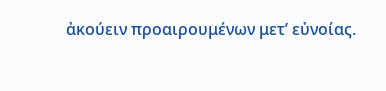ἀκούειν προαιρουμένων μετʼ εὐνοίας.